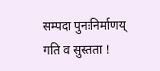सम्पदा पुनःनिर्माणय् गति व सुस्तता !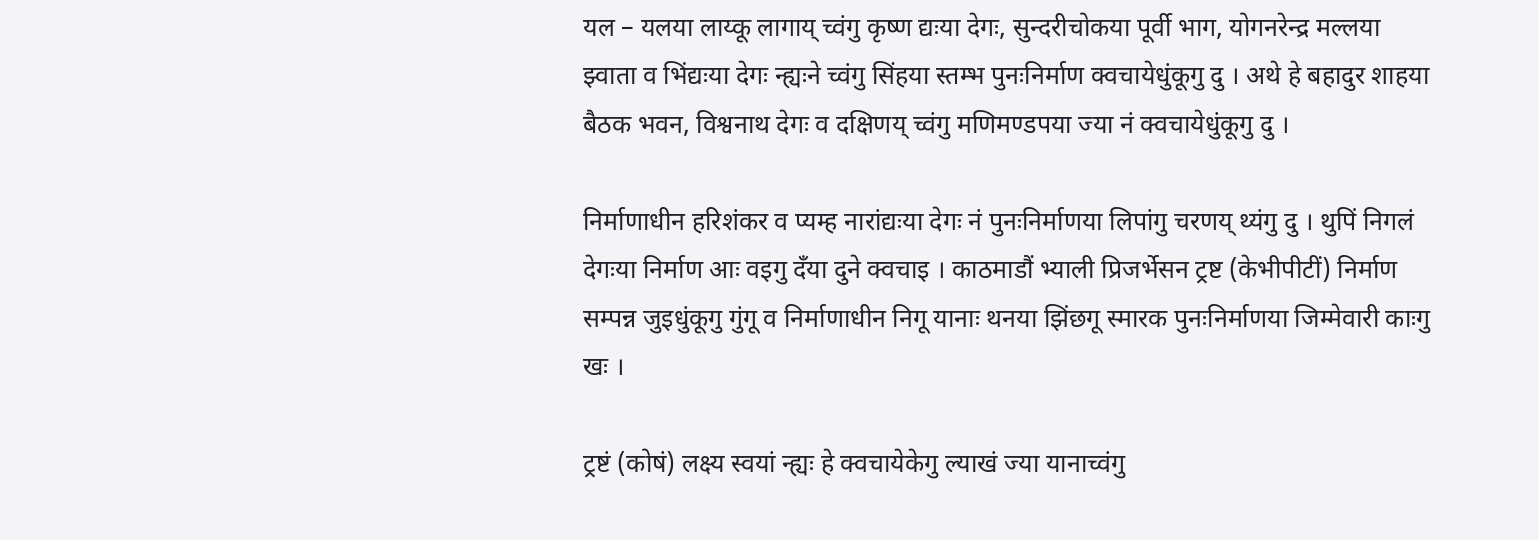यल – यलया लाय्कू लागाय् च्वंगु कृष्ण द्यःया देगः, सुन्दरीचोकया पूर्वी भाग, योगनरेन्द्र मल्लया झ्वाता व भिंद्यःया देगः न्ह्यःने च्वंगु सिंहया स्तम्भ पुनःनिर्माण क्वचायेधुंकूगु दु । अथे हे बहादुर शाहया बैठक भवन, विश्वनाथ देगः व दक्षिणय् च्वंगु मणिमण्डपया ज्या नं क्वचायेधुंकूगु दु ।

निर्माणाधीन हरिशंकर व प्यम्ह नारांद्यःया देगः नं पुनःनिर्माणया लिपांगु चरणय् थ्यंगु दु । थुपिं निगलं देगःया निर्माण आः वइगु दँया दुने क्वचाइ । काठमाडौं भ्याली प्रिजर्भेसन ट्रष्ट (केभीपीटीं) निर्माण सम्पन्न जुइधुंकूगु गुंगू व निर्माणाधीन निगू यानाः थनया झिंछगू स्मारक पुनःनिर्माणया जिम्मेवारी काःगु खः ।

ट्रष्टं (कोषं) लक्ष्य स्वयां न्ह्यः हे क्वचायेकेगु ल्याखं ज्या यानाच्वंगु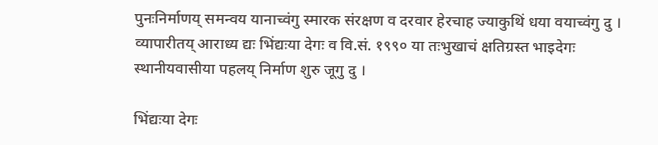पुनःनिर्माणय् समन्वय यानाच्वंगु स्मारक संरक्षण व दरवार हेरचाह ज्याकुथिं धया वयाच्वंगु दु । व्यापारीतय् आराध्य द्यः भिंद्यःया देगः व वि.सं. १९९० या तःभुखाचं क्षतिग्रस्त भाइदेगः स्थानीयवासीया पहलय् निर्माण शुरु जूगु दु ।

भिंद्यःया देगः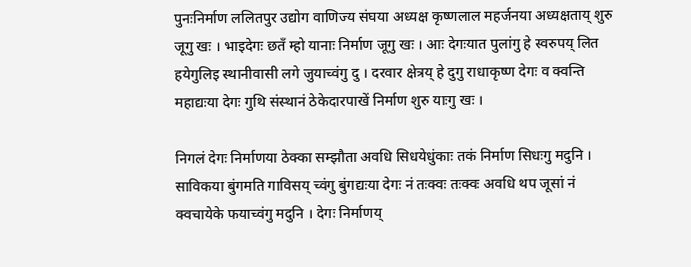पुनःनिर्माण ललितपुर उद्योग वाणिज्य संघया अध्यक्ष कृष्णलाल महर्जनया अध्यक्षताय् शुरु जूगु खः । भाइदेगः छतँ म्हो यानाः निर्माण जूगु खः । आः देगःयात पुलांगु हे स्वरुपय् लित हयेगुलिइ स्थानीवासी लगे जुयाच्वंगु दु । दरवार क्षेत्रय् हे दुगु राधाकृष्ण देगः व क्वन्ति महाद्यःया देगः गुथि संस्थानं ठेकेदारपाखें निर्माण शुरु याःगु खः ।

निगलं देगः निर्माणया ठेक्का सम्झौता अवधि सिधयेधुंकाः तकं निर्माण सिधःगु मदुनि । साविकया बुंगमति गाविसय् च्वंगु बुंगद्यःया देगः नं तःक्वः तःक्वः अवधि थप जूसां नं क्वचायेके फयाच्वंगु मदुनि । देगः निर्माणय्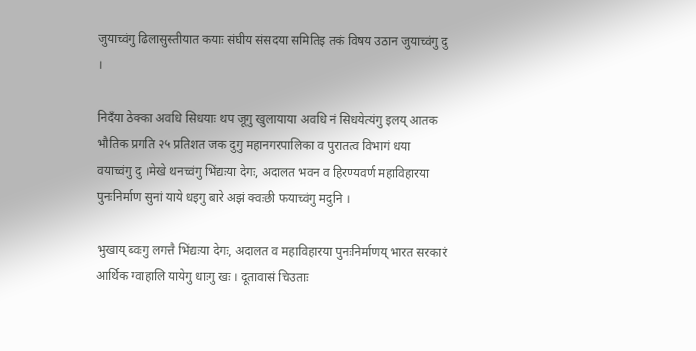जुयाच्वंगु ढिलासुस्तीयात कयाः संघीय संसदया समितिइ तकं विषय उठान जुयाच्वंगु दु ।

निदँया ठेक्का अवधि सिधयाः थप जूगु खुलायाया अवधि नं सिधयेत्यंगु इलय् आतक भौतिक प्रगति २५ प्रतिशत जक दुगु महानगरपालिका व पुरातत्व विभागं धया वयाच्वंगु दु ।मेखे थनच्वंगु भिंद्यःया देगः, अदालत भवन व हिरण्यवर्ण महाविहारया पुनःनिर्माण सुनां याये धइगु बारे अझं क्वःछी फयाच्वंगु मदुनि ।

भुखाय् ब्वःगु लगत्तै भिंद्यःया देगः, अदालत व महाविहारया पुनःनिर्माणय् भारत सरकारं आर्थिक ग्वाहालि यायेगु धाःगु खः । दूतावासं चिउताः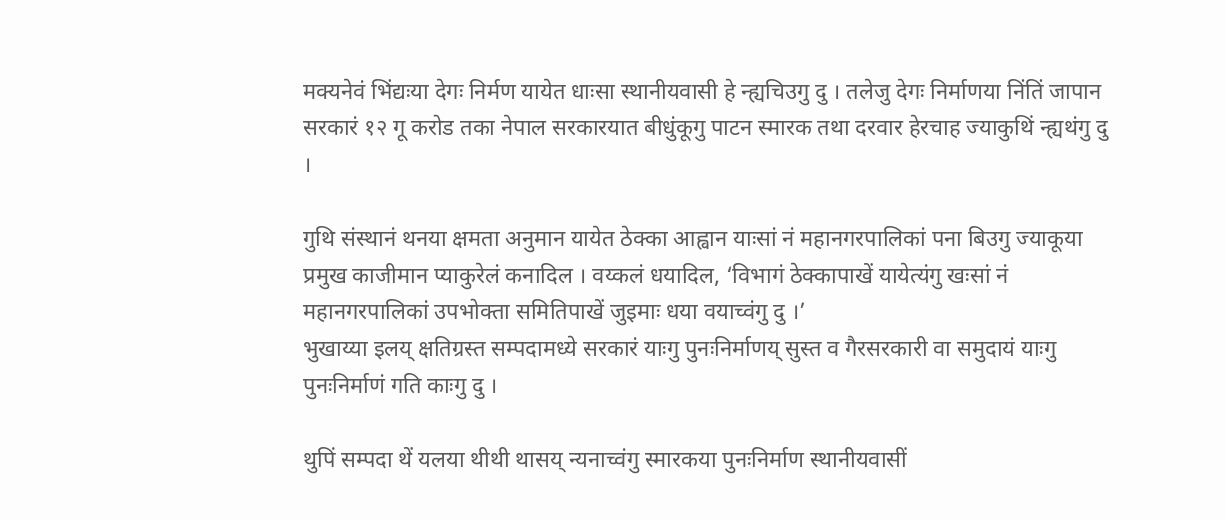मक्यनेवं भिंद्यःया देगः निर्मण यायेत धाःसा स्थानीयवासी हे न्ह्यचिउगु दु । तलेजु देगः निर्माणया निंतिं जापान सरकारं १२ गू करोड तका नेपाल सरकारयात बीधुंकूगु पाटन स्मारक तथा दरवार हेरचाह ज्याकुथिं न्ह्यथंगु दु ।

गुथि संस्थानं थनया क्षमता अनुमान यायेत ठेक्का आह्वान याःसां नं महानगरपालिकां पना बिउगु ज्याकूया प्रमुख काजीमान प्याकुरेलं कनादिल । वय्कलं धयादिल, ‘विभागं ठेक्कापाखें यायेत्यंगु खःसां नं महानगरपालिकां उपभोक्ता समितिपाखें जुइमाः धया वयाच्वंगु दु ।’
भुखाय्या इलय् क्षतिग्रस्त सम्पदामध्ये सरकारं याःगु पुनःनिर्माणय् सुस्त व गैरसरकारी वा समुदायं याःगु पुनःनिर्माणं गति काःगु दु ।

थुपिं सम्पदा थें यलया थीथी थासय् न्यनाच्वंगु स्मारकया पुनःनिर्माण स्थानीयवासीं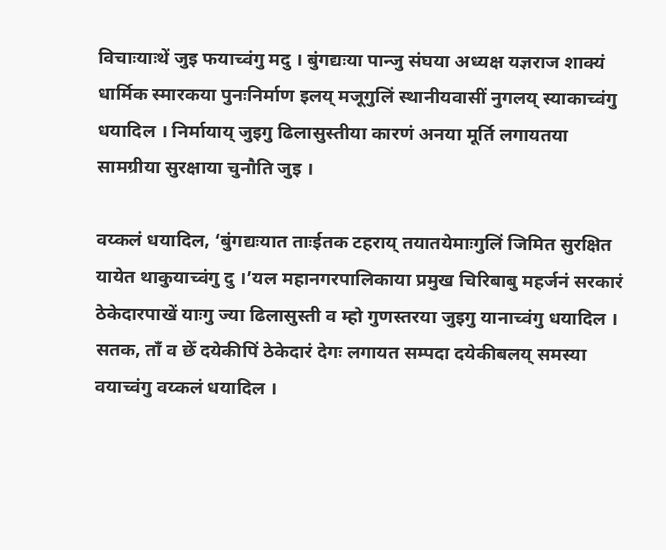विचाःयाःथें जुइ फयाच्वंगु मदु । बुंगद्यःया पान्जु संघया अध्यक्ष यज्ञराज शाक्यं धार्मिक स्मारकया पुनःनिर्माण इलय् मजूगुलिं स्थानीयवासीं नुगलय् स्याकाच्वंगु धयादिल । निर्मायाय् जुइगु ढिलासुस्तीया कारणं अनया मूर्ति लगायतया सामग्रीया सुरक्षाया चुनौति जुइ ।

वय्कलं धयादिल, ‘बुंगद्यःयात ताःईतक टहराय् तयातयेमाःगुलिं जिमित सुरक्षित यायेत थाकुयाच्वंगु दु ।’यल महानगरपालिकाया प्रमुख चिरिबाबु महर्जनं सरकारं ठेकेदारपाखें याःगु ज्या ढिलासुस्ती व म्हो गुणस्तरया जुइगु यानाच्वंगु धयादिल । सतक, ताँ व छेँ दयेकीपिं ठेकेदारं देगः लगायत सम्पदा दयेकीबलय् समस्या वयाच्वंगु वय्कलं धयादिल ।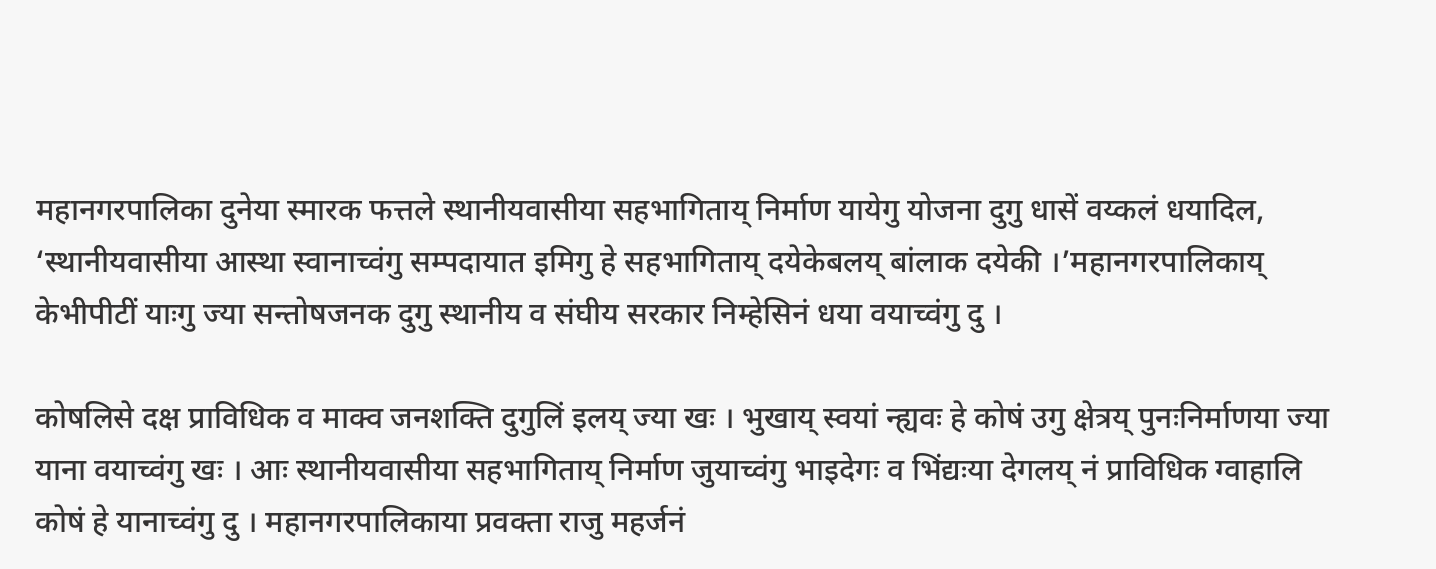महानगरपालिका दुनेया स्मारक फत्तले स्थानीयवासीया सहभागिताय् निर्माण यायेगु योजना दुगु धासें वय्कलं धयादिल, ‘स्थानीयवासीया आस्था स्वानाच्वंगु सम्पदायात इमिगु हे सहभागिताय् दयेकेबलय् बांलाक दयेकी ।’महानगरपालिकाय् केभीपीटीं याःगु ज्या सन्तोषजनक दुगु स्थानीय व संघीय सरकार निम्हेसिनं धया वयाच्वंगु दु ।

कोषलिसे दक्ष प्राविधिक व माक्व जनशक्ति दुगुलिं इलय् ज्या खः । भुखाय् स्वयां न्ह्यवः हे कोषं उगु क्षेत्रय् पुनःनिर्माणया ज्या याना वयाच्वंगु खः । आः स्थानीयवासीया सहभागिताय् निर्माण जुयाच्वंगु भाइदेगः व भिंद्यःया देगलय् नं प्राविधिक ग्वाहालि कोषं हे यानाच्वंगु दु । महानगरपालिकाया प्रवक्ता राजु महर्जनं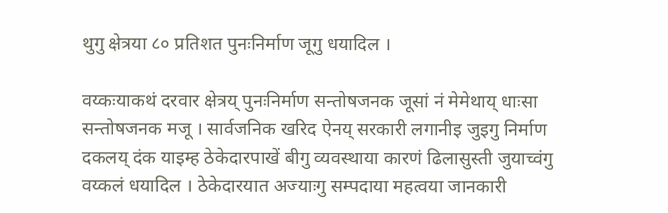थुगु क्षेत्रया ८० प्रतिशत पुनःनिर्माण जूगु धयादिल ।

वय्कःयाकथं दरवार क्षेत्रय् पुनःनिर्माण सन्तोषजनक जूसां नं मेमेथाय् धाःसा सन्तोषजनक मजू । सार्वजनिक खरिद ऐनय् सरकारी लगानीइ जुइगु निर्माण दकलय् दंक याइम्ह ठेकेदारपाखें बीगु व्यवस्थाया कारणं ढिलासुस्ती जुयाच्वंगु वय्कलं धयादिल । ठेकेदारयात अज्याःगु सम्पदाया महत्वया जानकारी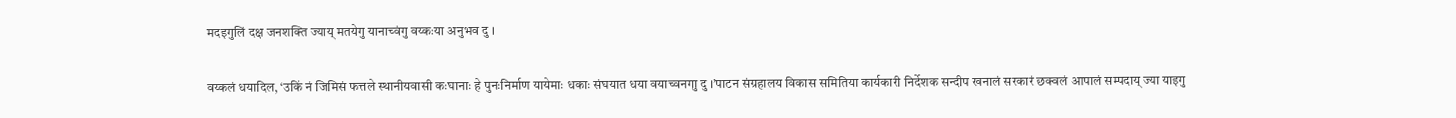मदइगुलिं दक्ष जनशक्ति ज्याय् मतयेगु यानाच्वंगु वय्कःया अनुभव दु ।

वय्कलं धयादिल, ‘उकिं नं जिमिसं फत्तले स्थानीयवासी कःघानाः हे पुनःनिर्माण यायेमाः धकाः संघयात धया वयाच्वनगाु दु ।’पाटन संग्रहालय विकास समितिया कार्यकारी निर्देशक सन्दीप खनालं सरकारं छक्वलं आपालं सम्पदाय् ज्या याइगु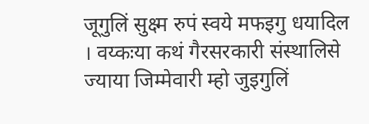जूगुलिं सुक्ष्म रुपं स्वये मफइगु धयादिल । वय्कःया कथं गैरसरकारी संस्थालिसे ज्याया जिम्मेवारी म्हो जुइगुलिं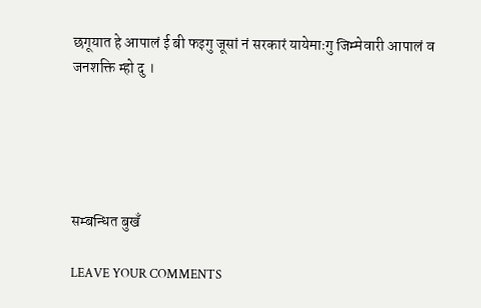छगूयात हे आपालं ई बी फइगु जूसां नं सरकारं यायेमाःगु जिम्मेवारी आपालं व जनशक्ति म्हो दु ।





सम्बन्धित बुखँ

LEAVE YOUR COMMENTS